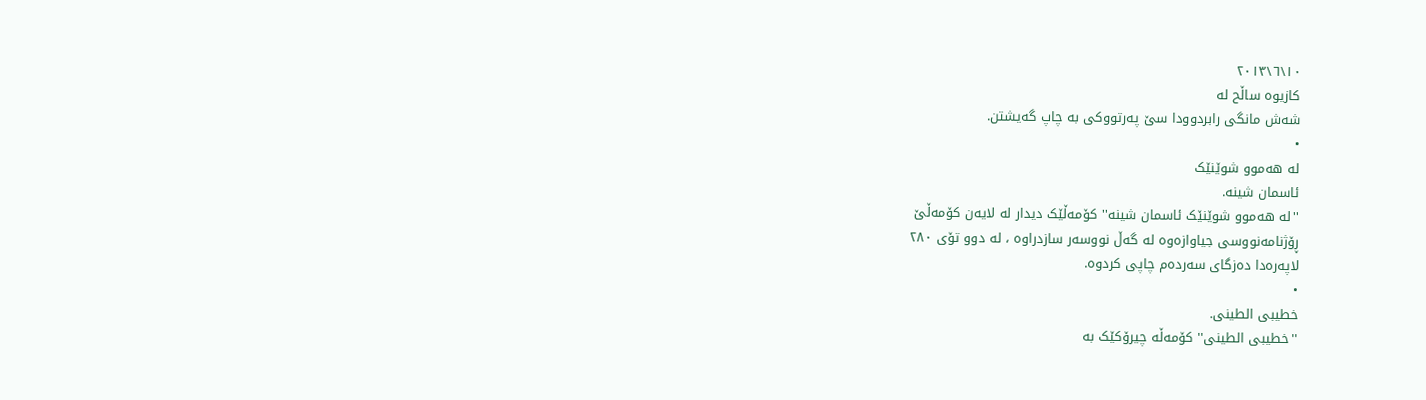١٠\٦\٢٠١٣
کازیوە ساڵح لە
شەش مانگی رابردوودا سێ پەرتووکی بە چاپ گەیشتن.
•
لە هەموو شوێنێک
ئاسمان شینە.
''لە هەموو شوێنێک ئاسمان شینە'' کۆمەڵێک دیدار لە لایەن کۆمەڵێ
ڕۆژنامەنووسی جیاوازەوە لە گەڵ نووسەر سازدراوە ، لە دوو تۆی ٢٨٠
لاپەرەدا دەزگای سەردەم چاپی کردوە.
•
خطیبی الطینی.
''خطیبی الطینی'' کۆمەڵە چیرۆکێک بە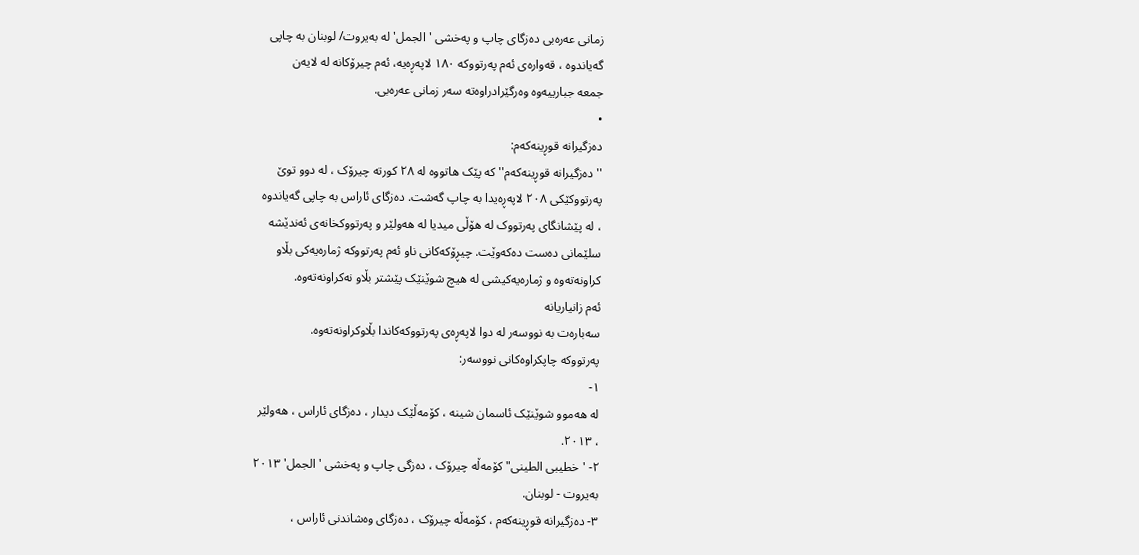زمانی عەرەبی دەزگای چاپ و پەخشی ' الجمل' لە بەیروت/ لوبنان بە چاپی
گەیاندوە ، قەوارەی ئەم پەرتووکە ١٨٠ لاپەڕەیە، ئەم چیرۆکانە لە لایەن
جمعە جبارییەوە وەرگێرادراوەتە سەر زمانی عەرەبی.
•
دەزگیرانە قوڕینەکەم:
''دەزگیرانە قوڕینەکەم'' کە پێک هاتووە لە ٢٨ کورتە چیرۆک ، لە دوو توێ
پەرتووکێکی ٢٠٨ لاپەڕەیدا بە چاپ گەشت. دەزگای ئاراس بە چاپی گەیاندوە
، لە پێشانگای پەرتووک لە هۆڵی میدیا لە هەولێر و پەرتووکخانەی ئەندێشە
سلێمانی دەست دەکەوێت. چیڕۆکەکانی ناو ئەم پەرتووکە ژمارەیەکی بڵاو
کراونەتەوە و ژمارەیەکیشی لە هیچ شوێنێک پێشتر بڵاو نەکراونەتەوە.
ئەم زانیاریانە
سەبارەت بە نووسەر لە دوا لاپەڕەی پەرتووکەکاندا بڵاوکراونەتەوە.
پەرتووکە چاپکراوەکانی نووسەر:
١-
لە هەموو شوێنێک ئاسمان شینە ، کۆمەڵێک دیدار ، دەزگای ئاراس ، هەولێر
، ٢٠١٣.
٢- ' خطیبی الطینی" کۆمەڵە چیرۆک ، دەزگی چاپ و پەخشی ' الجمل' ٢٠١٣
بەیروت - لوبنان.
٣- دەزگیرانە قوڕینەکەم ، کۆمەڵە چیرۆک ، دەزگای وەشاندنی ئاراس ،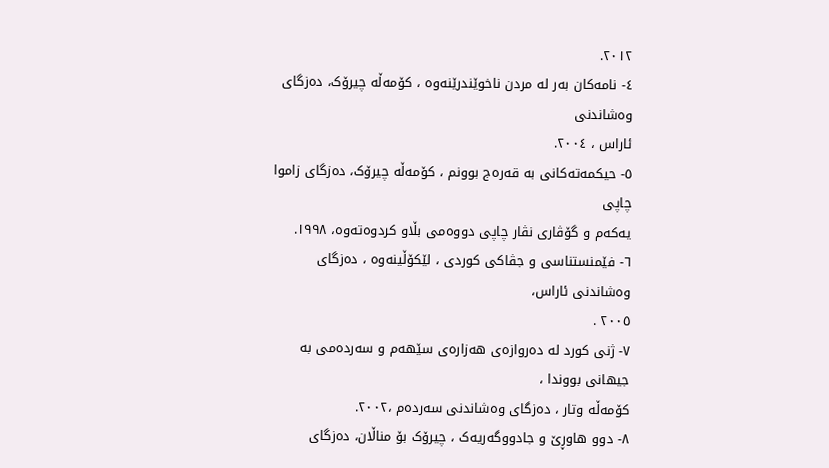٢٠١٢.
٤- نامەکان بەر لە مردن ناخوێندرێنەوە ، کۆمەڵە چیرۆک، دەزگای وەشاندنی
ئاراس ، ٢٠٠٤.
٥- حیکمەتەکانی بە قەرەج بوونم ، کۆمەڵە چیرۆک، دەزگای زاموا چاپی
یەکەم و گۆڤاری نڤار چاپی دووەمی بڵاو کردوەتەوە، ١٩٩٨.
٦- فێمنستناسی و جڤاکی کوردی ، لێکۆڵینەوە ، دەزگای وەشاندنی ئاراس،
٢٠٠٥ .
٧- ژنی کورد لە دەروازەی هەزارەی سێهەم و سەردەمی بە جیهانی بووندا ،
کۆمەڵە وتار ، دەزگای وەشاندنی سەردەم ،٢٠٠٢.
٨- دوو هاوڕێ و جادووگەریەک ، چیرۆک بۆ مناڵان، دەزگای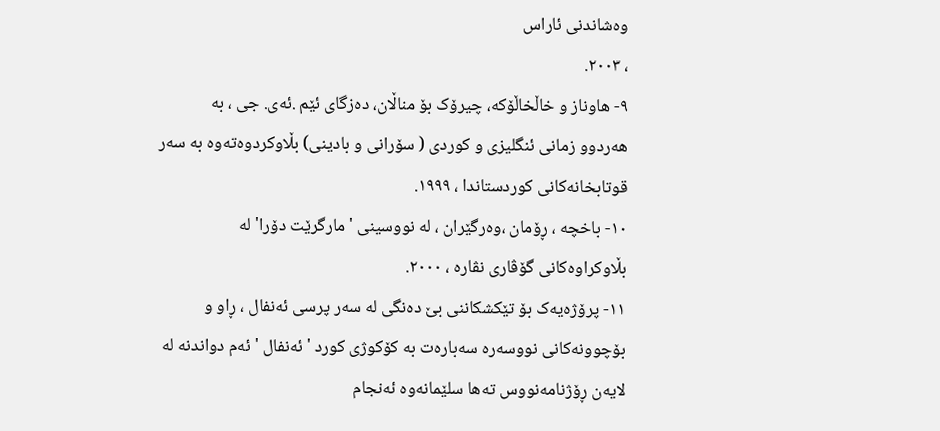وەشاندنی ئاراس
، ٢٠٠٣.
٩- هاوناز و خاڵخاڵۆکە، چیرۆک بۆ مناڵان، دەزگای ئێم .ئەی. جی ، بە
هەردوو زمانی ئنگلیزی و کوردی ( سۆرانی و بادینی) بڵاوکردوەتەوە بە سەر
قوتابخانەکانی کوردستاندا ، ١٩٩٩.
١٠- باخچە ، ڕۆمان ،وەرگێران ، لە نووسینی 'مارگرێت دۆرا' لە
بڵاوکراوەکانی گۆڤاری نڤارە ، ٢٠٠٠.
١١- پرۆژەیەک بۆ تێکشکاننی بێ دەنگی لە سەر پرسی ئەنفال ، ڕاو و
بۆچوونەکانی نووسەرە سەبارەت بە کۆکوژی کورد ' ئەنفال ' ئەم دواندنە لە
لایەن ڕۆژنامەنووس تەها سلێمانەوە ئەنجام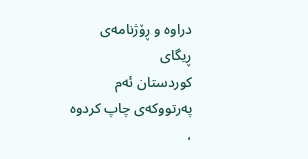دراوە و ڕۆژنامەی ڕیگای
کوردستان ئەم پەرتووکەی چاپ کردوە ،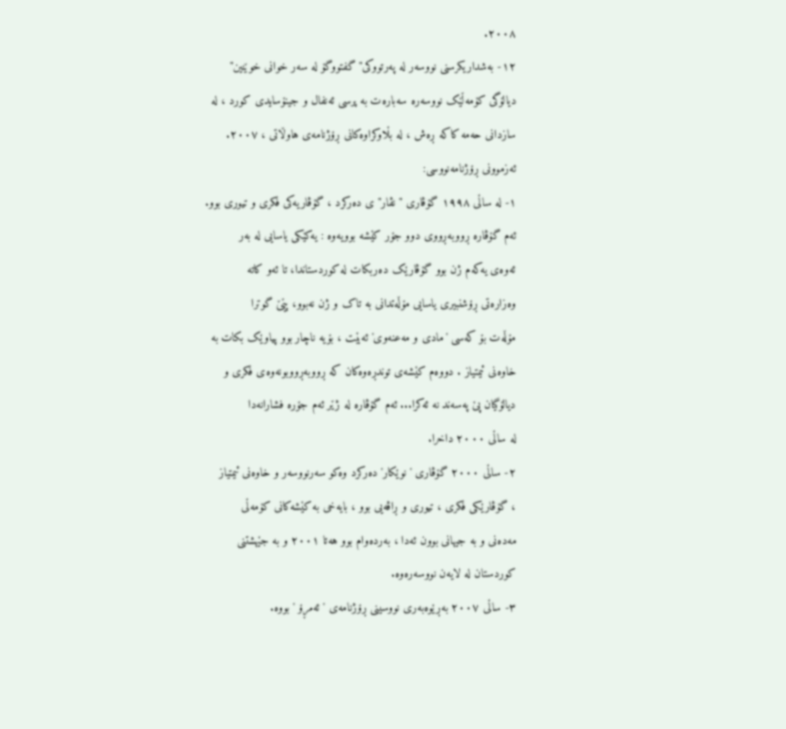٢٠٠٨.
١٢- بەشداریکرسنی نووسەر لە پەرتووکی" گفتووگۆ لە سەر خوانی خوێنین"
دیالۆگی کۆمەڵێک نووسەرە سەبارەت بە پرسی ئەنفال و جینۆسایدی کورد ، لە
سازدانی حەمە کاکە ڕەش ، لە بڵاوکراوەکانی ڕۆژنامەی هاوڵاتی ، ٢٠٠٧.
ئەزموونی ڕۆژنامەنووسی:
١- لە ساڵی ١٩٩٨ گۆڤاری " نڤار" ی دەرکرد ، گۆڤاریەکی فکری و تیوری بوو.
ئەم گۆڤارە ڕووبەڕووی دوو جۆر کێشە بوویەوە : یەکێکی یاسایی لە بەر
ئەوەی یەکەم ژن بوو گۆڤارێک دەربکات لە کوردستاندا، تا ئەو کاتە
وەزارەتی ڕۆشنبیری یاسایی مۆڵەتدانی بە تاک و ژن نەبوو، پێێ گوترا
مۆڵەت بۆ کەسی 'مادی و مەعنەوی' ئەبێت ، بۆیە ناچار بوو پیاوێک بکات بە
خاوەنی ئیمتیاز . دووەم کێشەی توندڕەوەکان کە ڕووبەڕووبونەوەی فکری و
دیالۆگیان پێ پەسەند نە ئەکرا... ئەم گۆڤارە لە ژێر ئەم جۆرە فشارانەدا
لە ساڵی ٢٠٠٠ داخرا.
٢- ساڵی ٢٠٠٠ گۆڤاری ' نوێکار' دەرکرد وەکو سەرنووسەر و خاوەنی ئیمتیاز
، گۆڤارێکی فکری ، تیوری و ڕاڤەیی بوو ، بایەخی بە کێشەکانی کۆمەڵی
مەدەنی و بە جیهانی بوون ئەدا ، بەردەوام بوو هەتا ٢٠٠١ و بە جێهشتنی
کوردستان لە لایەن نووسەرەوە.
٣- ساڵی ٢٠٠٧ بەڕێوەبەری نووسینی ڕۆژنامەی ' ئەمڕۆ ' بووە.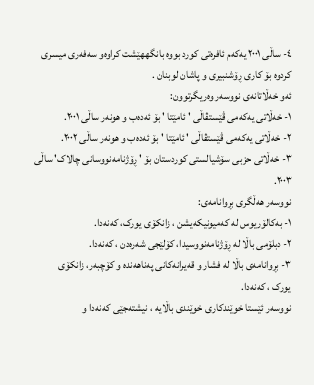٤- ساڵی ٢٠٠١ یەکەم ئافرەتی کورد بووە بانگههێشت کراوەو سەفەری میسری
کردوە بۆ کاری ڕۆشنبیری و پاشان لوبنان .
ئەو خەڵاتانەی نووسەر وەریگرتوون:
١- خەڵاتی یەکەمی ڤێستڤاڵی ' ئامێتا ' بۆ ئەدەب و هونەر ساڵی ٢٠٠١.
٢- خەڵاتی یەکەمی ڤێستڤاڵی ' ئامێتا ' بۆ ئەدەب و هونەر ساڵی ٢٠٠٢.
٣- خەڵاتی حزبی سۆشیالستی کوردستان بۆ ' ڕۆژنامەنووسانی چالاک' ساڵی
٢٠٠٣.
نووسەر هەڵگری بڕوانامەی:
١- بەکالۆریوس لە کەمیونیکەیشن ، زانکۆی یورک، کەنەدا.
٢- دبلۆمی باڵا لە ڕۆژنامەنووسیدا، کۆلێجی شەرەدن ، کەنەدا.
٣- بڕوانامەی باڵا لە فشار و قەیرانەکانی پەناهەندە و کۆچبەر، زانکۆی
یورک ، کەنەدا.
نووسەر ئێستا خوێندکاری خوێندی باڵایە ، نیشتەجێی کەنەدا و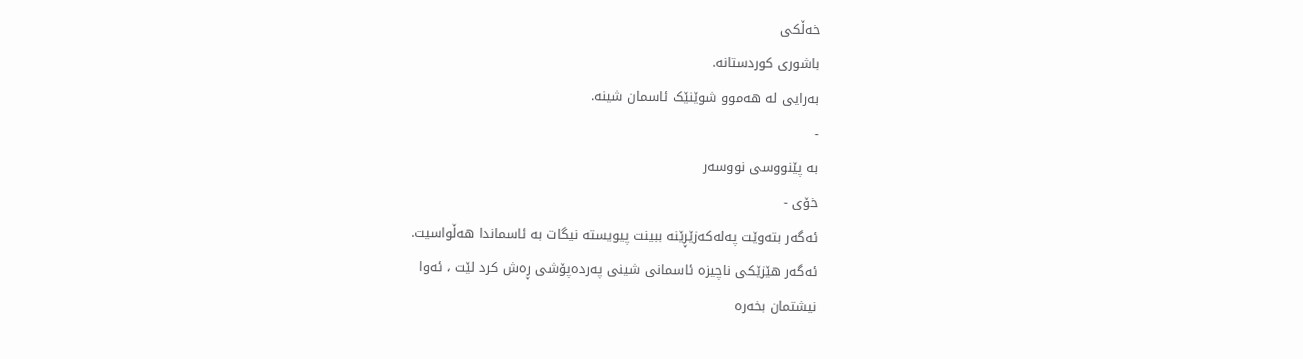خەڵکی
باشوری کوردستانە.
بەرایی لە هەموو شوێنێک ئاسمان شینە.
-
بە پێنووسی نووسەر
خۆی -
ئەگەر بتەوێت پەلەکەزێڕێنە ببینت پیویستە نیگات بە ئاسماندا هەڵواسیت.
ئەگەر هێزێکی ناچیزە ئاسمانی شینی پەردەپۆشی ڕەش کرد لێت ، ئەوا
نیشتمان بخەرە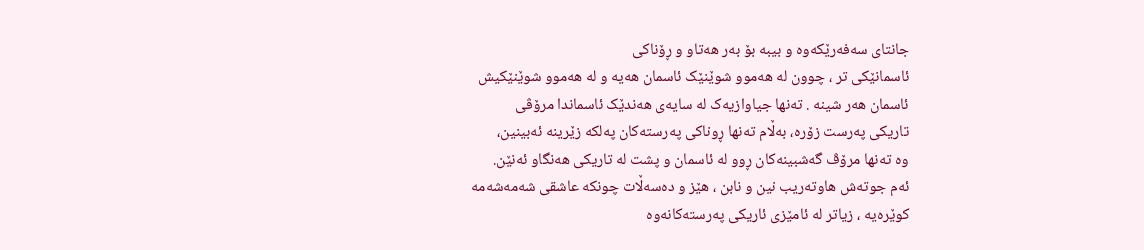جانتای سەفەرێکەوە و بیبە بۆ بەر هەتاو و ڕۆناکی
ئاسمانێکی تر ، چوون لە هەموو شوێنێک ئاسمان هەیە و لە هەموو شوێنێکیش
ئاسمان هەر شینە . تەنها جیاوازیەک لە سایەی هەندێک ئاسماندا مرۆڤی
تاریکی پەرست زۆرە، بەڵام تەنها ڕوناکی پەرستەکان پەلکە زێرینە ئەبینین،
وە تەنها مرۆڤ گەشبینەکان ڕوو لە ئاسمان و پشت لە تاریکی هەنگاو ئەنێن.
ئەم جوتەش هاوتەریب نین و نابن ، هێز و دەسەڵات چونکە عاشقی شەمەشەمە
کوێرەیە ، زیاتر لە ئامێزی ئاریکی پەرستەکانەوە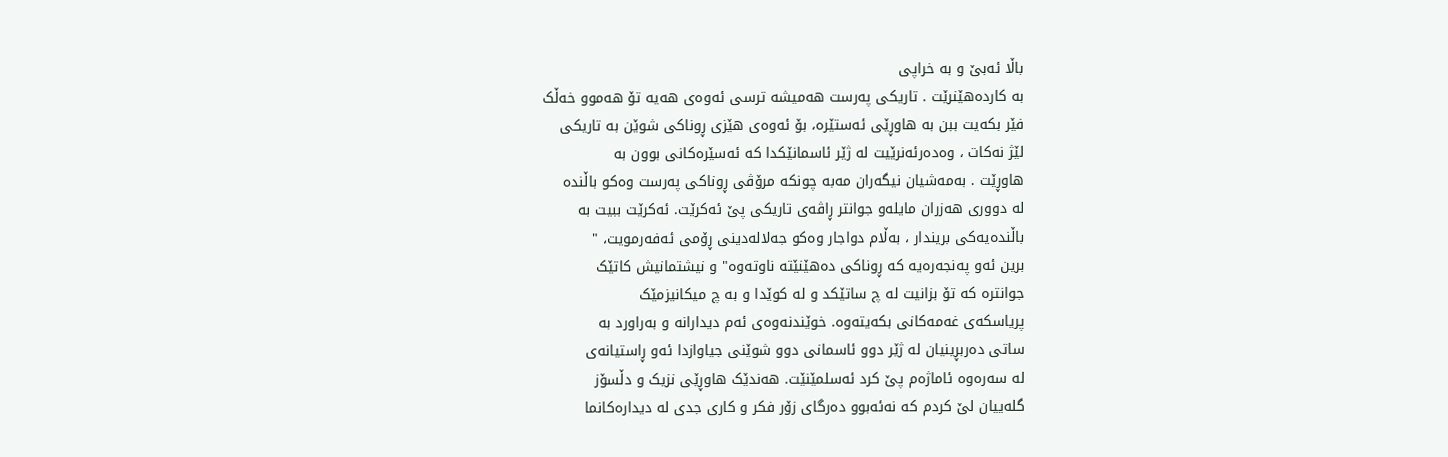باڵا ئەبێ و بە خراپی
بە کاردەهێنرێت . تاریکی پەرست هەمیشە ترسی ئەوەی هەیە تۆ هەموو خەڵک
فێر بکەیت ببن بە هاوڕێی ئەستێرە، بۆ ئەوەی هێزی ڕوناکی شوێن بە تاریکی
لێژ نەکات ، وەدەرئەنرێیت لە ژێر ئاسمانێکدا کە ئەسێرەکانی بوون بە
هاوڕێت . بەمەشیان نیگەران مەبە چونکە مرۆڤی ڕوناکی پەرست وەکو باڵندە
لە دووری هەزران مایلەو جوانتر ڕاڤەی تاریکی پێ ئەکرێت. ئەکرێت ببیت بە
باڵندەیەکی بریندار ، بەڵام دواجار وەکو جەلالەدینی ڕۆمی ئەفەرمویت، "
برین ئەو پەنجەرەیە کە ڕوناکی دەهێنێتە ناوتەوە" و نیشتمانیش کاتێک
جوانترە کە تۆ بزانیت لە چ ساتێکد و لە کوێدا و بە چ میکانیزمێک
پریاسکەی غەمەکانی بکەیتەوە. خوێندنەوەی ئەم دیدارانە و بەراورد بە
ساتی دەربڕینیان لە ژێر دوو ئاسمانی دوو شوێنی جیاوازدا ئەو ڕاستیانەی
لە سەرەوە ئاماژەم پێ کرد ئەسلمێنێت. هەندێک هاوڕێی نزیک و دڵسۆز
گلەییان لێ کردم کە نەئەبوو دەرگای زۆر فکر و کاری جدی لە دیدارەکانما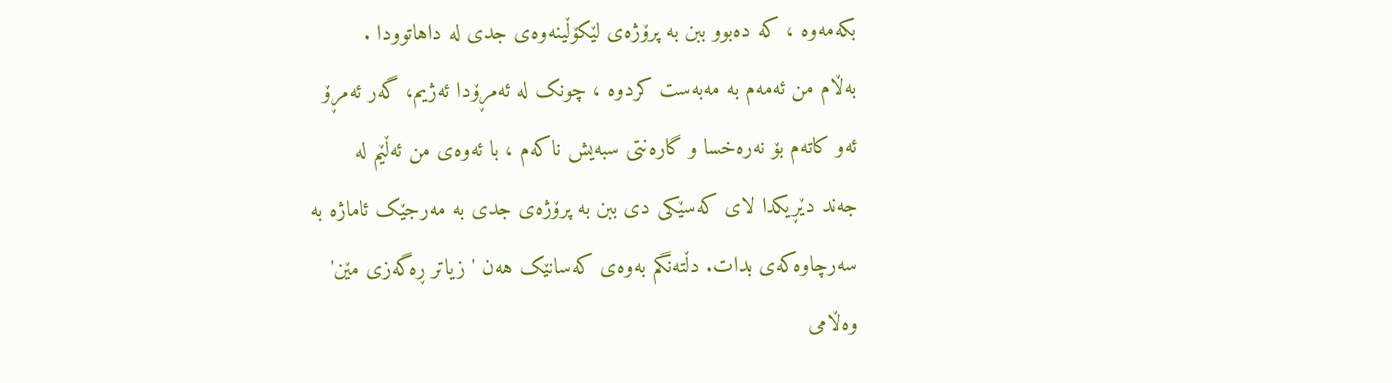بکەمەوە ، کە دەبوو ببن بە پرۆژەی لێکۆڵینەوەی جدی لە داهاتوودا .
بەڵام من ئەمەم بە مەبەست کردوە ، چونک لە ئەمڕۆدا ئەژیم، گەر ئەمڕۆ
ئەو کاتەم بۆ نەرەخسا و گارەنتی سبەیش ناکەم ، با ئەوەی من ئەڵێم لە
جەند دێڕیکدا لای کەسێکی دی ببن بە پرۆژەی جدی بە مەرجێک ئاماژە بە
سەرچاوەکەی بدات. دڵتەنگم بەوەی کەسانێک هەن ' زیاتر ڕەگەزی مێن'
وەڵامی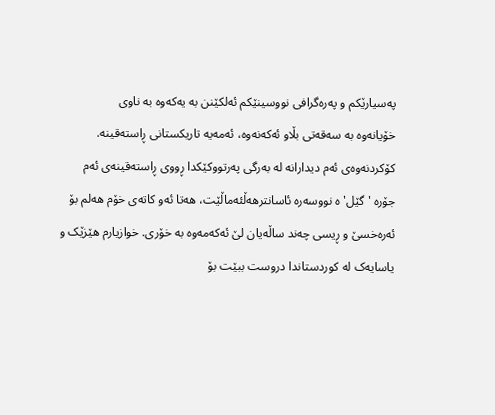پەسیارێکم و پەرەگرافی نووسینێکم ئەلکێنن بە یەکەوە بە ناوی
خۆیانەوە بە سەقەتی بڵاو ئەکەنەوە، ئەمەیە تاریکستانی ڕاستەقینە.
کۆکردنەوەی ئەم دیدارانە لە بەرگی پەرتووکێکدا ڕووی ڕاستەقینەی ئەم
جۆرە ' گێل' ە نووسەرە ئاسانترهەڵئەماڵێت، هەتا ئەو کاتەی خۆم هەلم بۆ
ئەرەخسێ و ڕیسی چەند ساڵەیان لێ ئەکەمەوە بە خۆری. خوازیارم هێزێک و
یاسایەک لە کوردستاندا دروست ببێت بۆ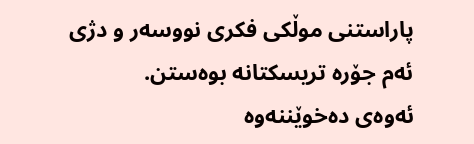پاراستنی موڵکی فکری نووسەر و دژی
ئەم جۆرە تریسکتانە بوەستن.
ئەوەی دەخوێننەوە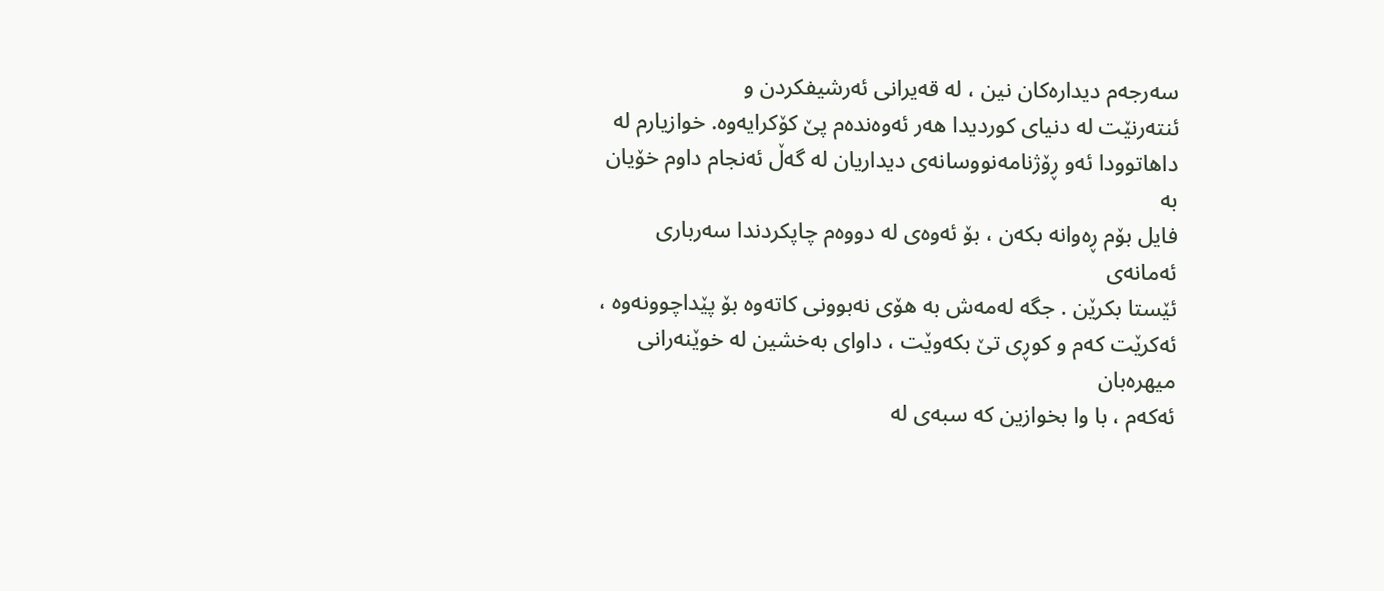سەرجەم دیدارەکان نین ، لە قەیرانی ئەرشیفکردن و
ئنتەرنێت لە دنیای کوردیدا هەر ئەوەندەم پێ کۆکرایەوە. خوازیارم لە
داهاتوودا ئەو ڕۆژنامەنووسانەی دیداریان لە گەڵ ئەنجام داوم خۆیان بە
فایل بۆم ڕەوانە بکەن ، بۆ ئەوەی لە دووەم چاپکردندا سەرباری ئەمانەی
ئێستا بکرێن . جگە لەمەش بە هۆی نەبوونی کاتەوە بۆ پێداچوونەوە ،
ئەکرێت کەم و کوڕی تێ بکەوێت ، داوای بەخشین لە خوێنەرانی میهرەبان
ئەکەم ، با وا بخوازین کە سبەی لە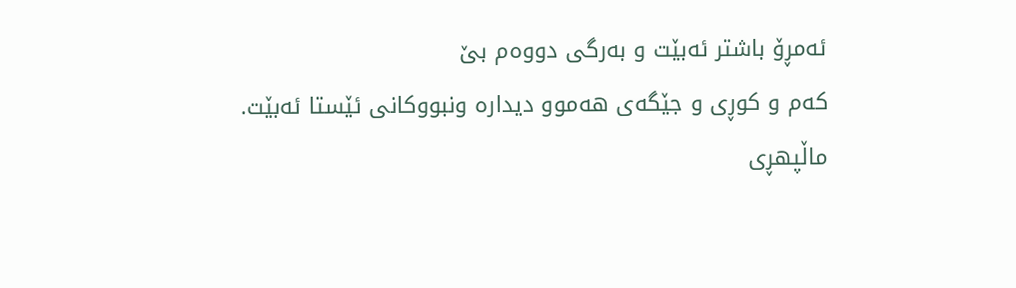ئەمڕۆ باشتر ئەبێت و بەرگی دووەم بێ
کەم و کوڕی و جێگەی هەموو دیدارە ونبووکانی ئێستا ئەبێت.
ماڵپهڕی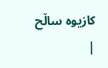کازیوه ساڵح
|